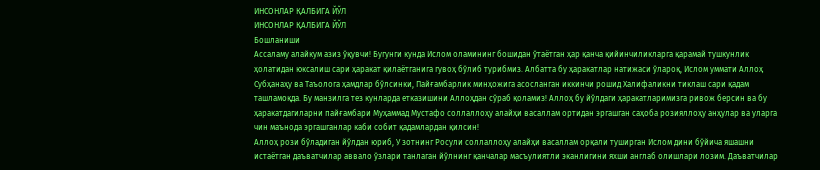ИНСОНЛАР ҚАЛБИГА ЙЎЛ
ИНСОНЛАР ҚАЛБИГА ЙЎЛ
Бошланиши
Ассаламу алайкум азиз ўқувчи! Бугунги кунда Ислом оламининг бошидан ўтаётган ҳар қанча қийинчиликларга қарамай тушкунлик ҳолатидан юксалиш сари ҳаракат қилаётганига гувоҳ бўлиб турибмиз. Албатта бу ҳаракатлар натижаси ўлароқ, Ислом уммати Аллоҳ Субҳанаҳу ва Таъолога ҳамдлар бўлсинки, Пайғамбарлик минҳожига асосланган иккинчи рошид Халифаликни тиклаш сари қадам ташламоқда. Бу манзилга тез кунларда етказишини Аллоҳдан сўраб қоламиз! Аллоҳ бу йўлдаги ҳаракатларимизга ривож берсин ва бу ҳаракатдагиларни пайғамбари Муҳаммад Мустафо соллаллоҳу алайҳи васаллам ортидан эргашган саҳоба розияллоҳу анҳулар ва уларга чин маънода эргашганлар каби собит қадамлардан қилсин!
Аллоҳ рози бўладиган йўлдан юриб, У зотнинг Росули соллаллоҳу алайҳи васаллам орқали туширган Ислом дини бўйича яшашни истаётган даъватчилар аввало ўзлари танлаган йўлнинг қанчалар масъулиятли эканлигини яхши англаб олишлари лозим. Даъватчилар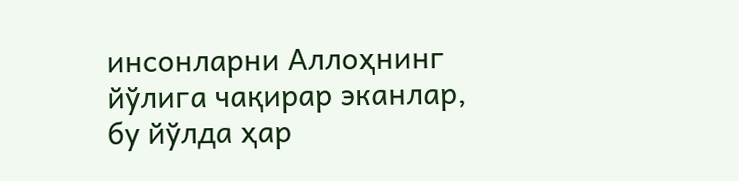инсонларни Аллоҳнинг йўлига чақирар эканлар, бу йўлда ҳар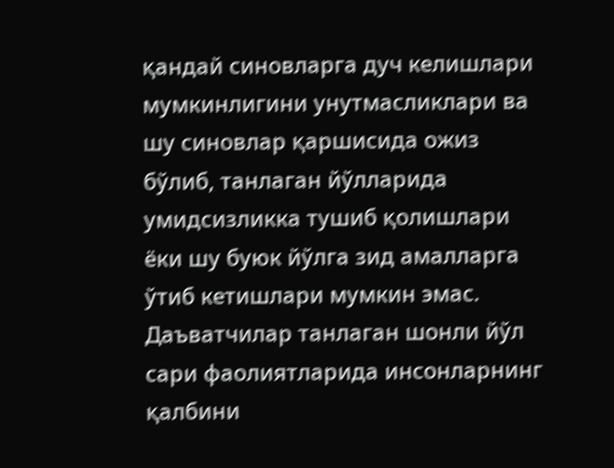қандай синовларга дуч келишлари мумкинлигини унутмасликлари ва шу синовлар қаршисида ожиз бўлиб, танлаган йўлларида умидсизликка тушиб қолишлари ёки шу буюк йўлга зид амалларга ўтиб кетишлари мумкин эмас. Даъватчилар танлаган шонли йўл сари фаолиятларида инсонларнинг қалбини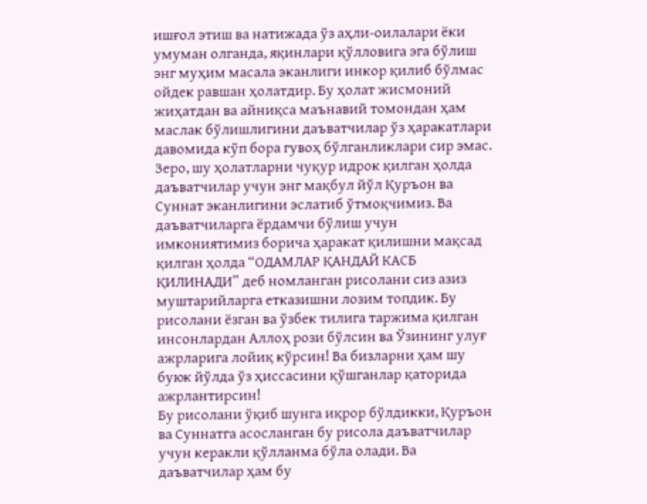ишғол этиш ва натижада ўз аҳли-оилалари ёки умуман олганда, яқинлари қўлловига эга бўлиш энг муҳим масала эканлиги инкор қилиб бўлмас ойдек равшан ҳолатдир. Бу ҳолат жисмоний жиҳатдан ва айниқса маънавий томондан ҳам маслак бўлишлигини даъватчилар ўз ҳаракатлари давомида кўп бора гувоҳ бўлганликлари сир эмас.
Зеро, шу ҳолатларни чуқур идрок қилган ҳолда даъватчилар учун энг мақбул йўл Қуръон ва Суннат эканлигини эслатиб ўтмоқчимиз. Ва даъватчиларга ёрдамчи бўлиш учун имкониятимиз борича ҳаракат қилишни мақсад қилган ҳолда “ОДАМЛАР ҚАНДАЙ КАСБ ҚИЛИНАДИ” деб номланган рисолани сиз азиз муштарийларга етказишни лозим топдик. Бу рисолани ёзган ва ўзбек тилига таржима қилган инсонлардан Аллоҳ рози бўлсин ва Ўзининг улуғ ажрларига лойиқ кўрсин! Ва бизларни ҳам шу буюк йўлда ўз ҳиссасини қўшганлар қаторида ажрлантирсин!
Бу рисолани ўқиб шунга иқрор бўлдикки, Қуръон ва Суннатга асосланган бу рисола даъватчилар учун керакли қўлланма бўла олади. Ва даъватчилар ҳам бу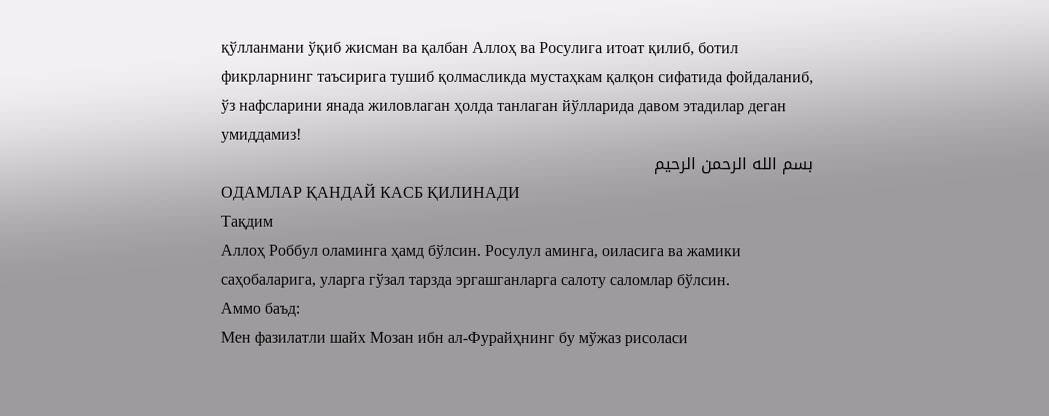қўлланмани ўқиб жисман ва қалбан Аллоҳ ва Росулига итоат қилиб, ботил фикрларнинг таъсирига тушиб қолмасликда мустаҳкам қалқон сифатида фойдаланиб, ўз нафсларини янада жиловлаган ҳолда танлаган йўлларида давом этадилар деган умиддамиз!
بسم الله الرحمن الرحيم
ОДАМЛАР ҚАНДАЙ КАСБ ҚИЛИНАДИ
Тақдим
Аллоҳ Роббул оламинга ҳамд бўлсин. Росулул аминга, оиласига ва жамики саҳобаларига, уларга гўзал тарзда эргашганларга салоту саломлар бўлсин.
Аммо баъд:
Мен фазилатли шайх Мозан ибн ал-Фурайҳнинг бу мўжаз рисоласи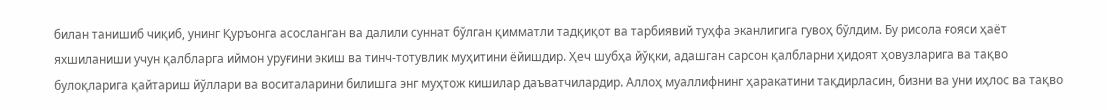билан танишиб чиқиб, унинг Қуръонга асосланган ва далили суннат бўлган қимматли тадқиқот ва тарбиявий туҳфа эканлигига гувоҳ бўлдим. Бу рисола ғояси ҳаёт яхшиланиши учун қалбларга иймон уруғини экиш ва тинч-тотувлик муҳитини ёйишдир. Ҳеч шубҳа йўқки, адашган сарсон қалбларни ҳидоят ҳовузларига ва тақво булоқларига қайтариш йўллари ва воситаларини билишга энг муҳтож кишилар даъватчилардир. Аллоҳ муаллифнинг ҳаракатини тақдирласин, бизни ва уни иҳлос ва тақво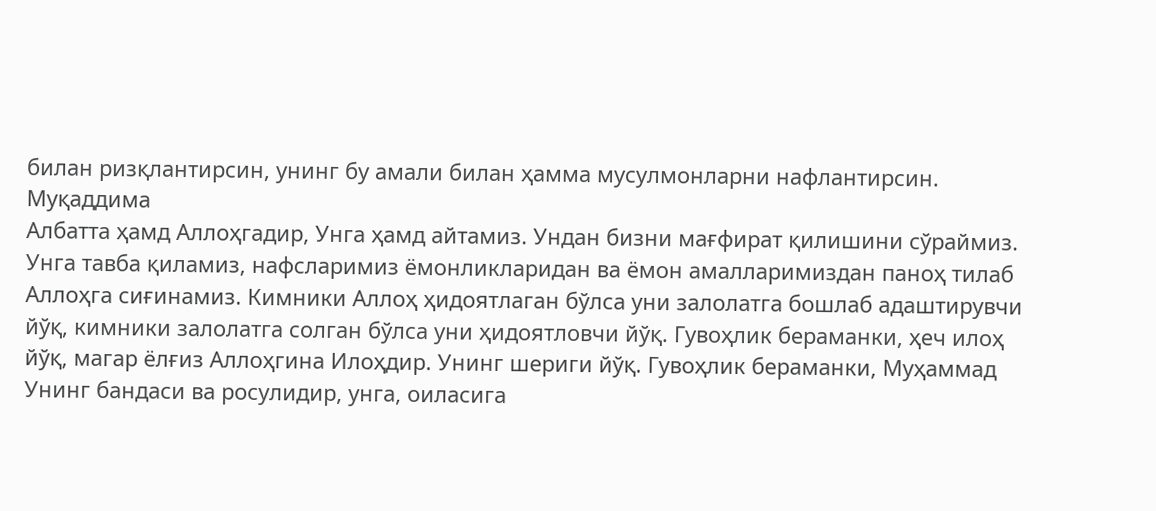билан ризқлантирсин, унинг бу амали билан ҳамма мусулмонларни нафлантирсин.
Муқаддима
Албатта ҳамд Аллоҳгадир, Унга ҳамд айтамиз. Ундан бизни мағфират қилишини сўраймиз. Унга тавба қиламиз, нафсларимиз ёмонликларидан ва ёмон амалларимиздан паноҳ тилаб Аллоҳга сиғинамиз. Кимники Аллоҳ ҳидоятлаган бўлса уни залолатга бошлаб адаштирувчи йўқ, кимники залолатга солган бўлса уни ҳидоятловчи йўқ. Гувоҳлик бераманки, ҳеч илоҳ йўқ, магар ёлғиз Аллоҳгина Илоҳдир. Унинг шериги йўқ. Гувоҳлик бераманки, Муҳаммад Унинг бандаси ва росулидир, унга, оиласига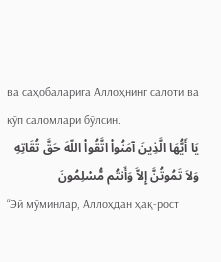ва саҳобаларига Аллоҳнинг салоти ва кўп саломлари бўлсин.
يَا أَيُّهَا الَّذِينَ آمَنُواْ اتَّقُواْ اللّهَ حَقَّ تُقَاتِهِ وَلاَ تَمُوتُنَّ إِلاَّ وَأَنتُم مُّسْلِمُونَ
“Эй мўминлар, Аллоҳдан ҳақ-рост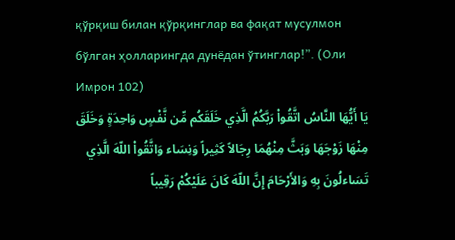қўрқиш билан қўрқинглар ва фақат мусулмон бўлган ҳолларингда дунёдан ўтинглар!”. (Оли Имрон 102)
يَا أَيُّهَا النَّاسُ اتَّقُواْ رَبَّكُمُ الَّذِي خَلَقَكُم مِّن نَّفْسٍ وَاحِدَةٍ وَخَلَقَ مِنْهَا زَوْجَهَا وَبَثَّ مِنْهُمَا رِجَالاً كَثِيراً وَنِسَاء وَاتَّقُواْ اللّهَ الَّذِي تَسَاءلُونَ بِهِ وَالأَرْحَامَ إِنَّ اللّهَ كَانَ عَلَيْكُمْ رَقِيباً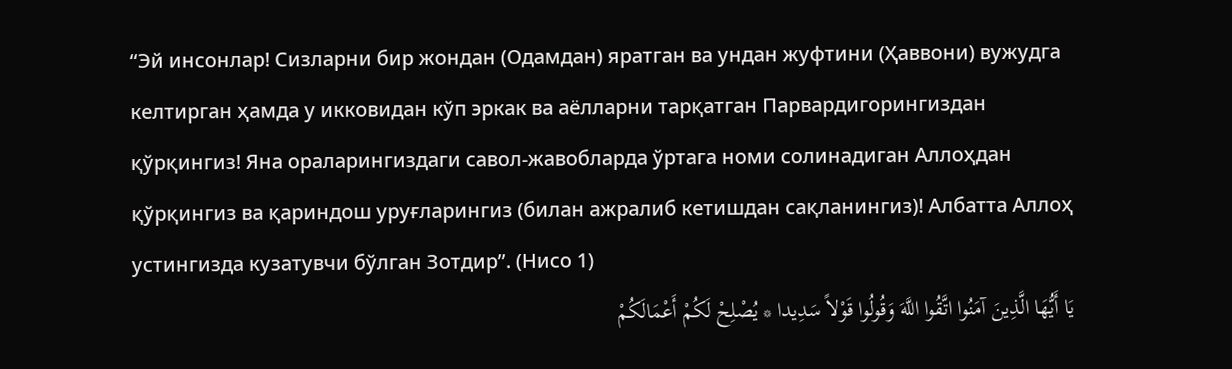“Эй инсонлар! Сизларни бир жондан (Одамдан) яратган ва ундан жуфтини (Ҳаввони) вужудга келтирган ҳамда у икковидан кўп эркак ва аёлларни тарқатган Парвардигорингиздан қўрқингиз! Яна ораларингиздаги савол-жавобларда ўртага номи солинадиган Аллоҳдан қўрқингиз ва қариндош уруғларингиз (билан ажралиб кетишдан сақланингиз)! Албатта Аллоҳ устингизда кузатувчи бўлган Зотдир”. (Нисо 1)
يَا أَيُّهَا الَّذِينَ آمَنُوا اتَّقُوا اللَّهَ وَقُولُوا قَوْلاً سَدِيدا * يُصْلِحْ لَكُمْ أَعْمَالَكُمْ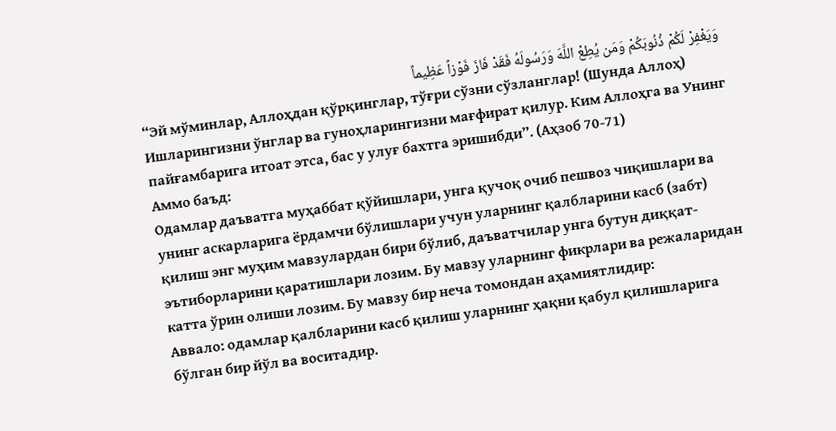وَيَغْفِرْ لَكُمْ ذُنُوبَكُمْ وَمَن يُطِعْ اللَّهَ وَرَسُولَهُ فَقَدْ فَازَ فَوْزاً عَظِيماً
“Эй мўминлар, Аллоҳдан қўрқинглар, тўғри сўзни сўзланглар! (Шунда Аллоҳ) Ишларингизни ўнглар ва гуноҳларингизни мағфират қилур. Ким Аллоҳга ва Унинг пайғамбарига итоат этса, бас у улуғ бахтга эришибди”. (Аҳзоб 70-71)
Аммо баъд:
Одамлар даъватга муҳаббат қўйишлари, унга қучоқ очиб пешвоз чиқишлари ва унинг аскарларига ёрдамчи бўлишлари учун уларнинг қалбларини касб (забт) қилиш энг муҳим мавзулардан бири бўлиб, даъватчилар унга бутун диққат-эътиборларини қаратишлари лозим. Бу мавзу уларнинг фикрлари ва режаларидан катта ўрин олиши лозим. Бу мавзу бир неча томондан аҳамиятлидир:
Аввало: одамлар қалбларини касб қилиш уларнинг ҳақни қабул қилишларига бўлган бир йўл ва воситадир.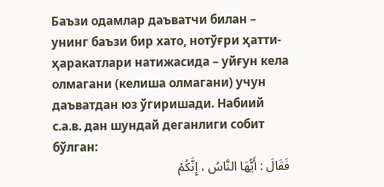Баъзи одамлар даъватчи билан – унинг баъзи бир хато, нотўғри ҳатти-ҳаракатлари натижасида – уйғун кела олмагани (келиша олмагани) учун даъватдан юз ўгиришади. Набиий с.а.в. дан шундай деганлиги собит бўлган:
فَقَالَ : أَيُّهَا النَّاسُ ، إِنَّكُمْ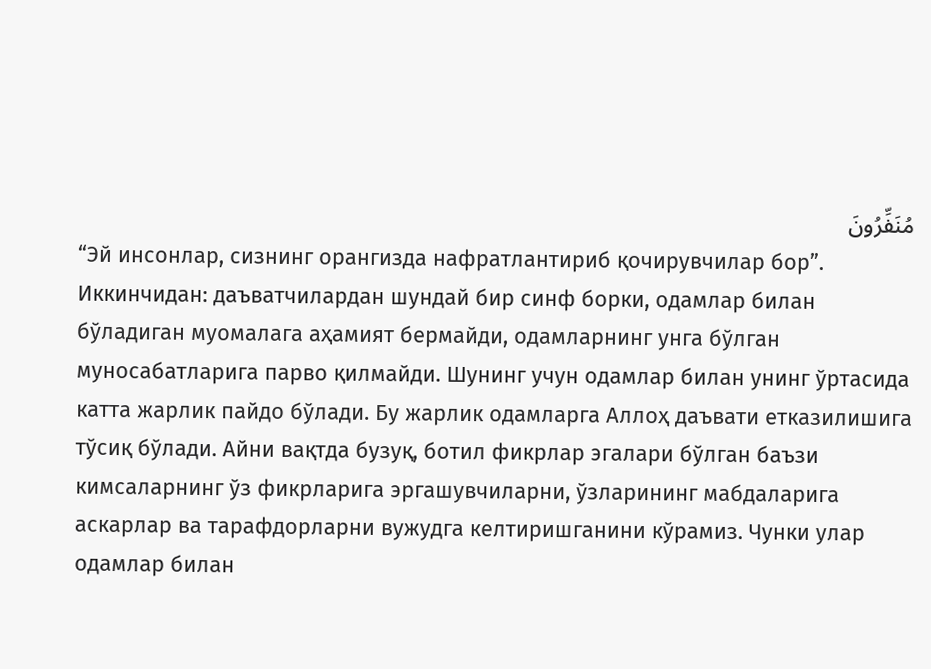مُنَفِّرُونَ
“Эй инсонлар, сизнинг орангизда нафратлантириб қочирувчилар бор”.
Иккинчидан: даъватчилардан шундай бир синф борки, одамлар билан бўладиган муомалага аҳамият бермайди, одамларнинг унга бўлган муносабатларига парво қилмайди. Шунинг учун одамлар билан унинг ўртасида катта жарлик пайдо бўлади. Бу жарлик одамларга Аллоҳ даъвати етказилишига тўсиқ бўлади. Айни вақтда бузуқ, ботил фикрлар эгалари бўлган баъзи кимсаларнинг ўз фикрларига эргашувчиларни, ўзларининг мабдаларига аскарлар ва тарафдорларни вужудга келтиришганини кўрамиз. Чунки улар одамлар билан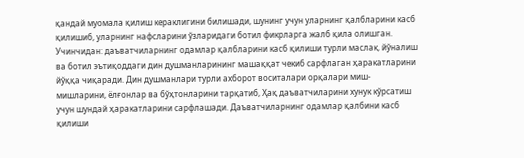қандай муомала қилиш кераклигини билишади, шунинг учун уларнинг қалбларини касб қилишиб, уларнинг нафсларини ўзларидаги ботил фикрларга жалб қила олишган.
Учинчидан: даъватчиларнинг одамлар қалбларини касб қилиши турли маслак, йўналиш ва ботил эътиқоддаги дин душманларининг машаққат чекиб сарфлаган ҳаракатларини йўққа чиқаради. Дин душманлари турли ахборот воситалари орқалари миш-мишларини, ёлғонлар ва бўҳтонларини тарқатиб, Ҳақ даъватчиларини хунук кўрсатиш учун шундай ҳаракатларини сарфлашади. Даъватчиларнинг одамлар қалбини касб қилиши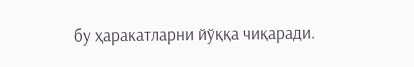бу ҳаракатларни йўққа чиқаради.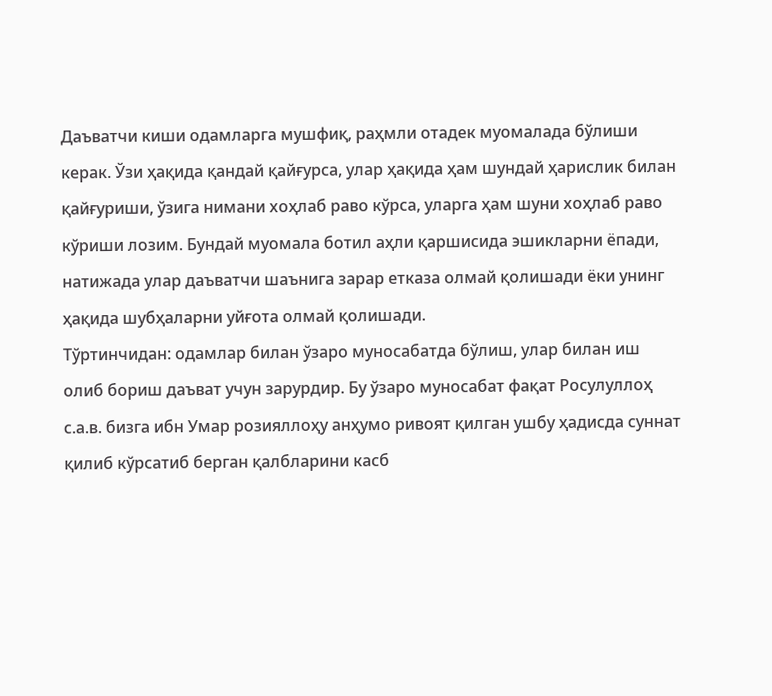Даъватчи киши одамларга мушфиқ, раҳмли отадек муомалада бўлиши керак. Ўзи ҳақида қандай қайғурса, улар ҳақида ҳам шундай ҳарислик билан қайғуриши, ўзига нимани хоҳлаб раво кўрса, уларга ҳам шуни хоҳлаб раво кўриши лозим. Бундай муомала ботил аҳли қаршисида эшикларни ёпади, натижада улар даъватчи шаънига зарар етказа олмай қолишади ёки унинг ҳақида шубҳаларни уйғота олмай қолишади.
Тўртинчидан: одамлар билан ўзаро муносабатда бўлиш, улар билан иш олиб бориш даъват учун зарурдир. Бу ўзаро муносабат фақат Росулуллоҳ с.а.в. бизга ибн Умар розияллоҳу анҳумо ривоят қилган ушбу ҳадисда суннат қилиб кўрсатиб берган қалбларини касб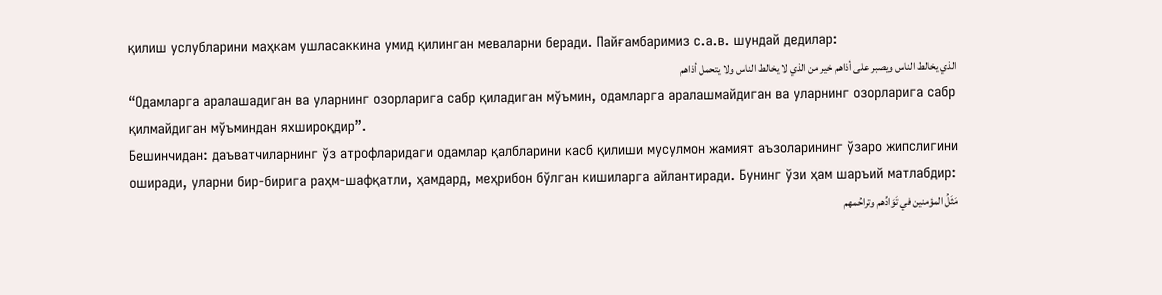қилиш услубларини маҳкам ушласаккина умид қилинган меваларни беради. Пайғамбаримиз с.а.в. шундай дедилар:
الذي يخالط الناس ويصبر على أذاهم خير من الذي لا يخالط الناس ولا يتحمل أذاهم
“Одамларга аралашадиган ва уларнинг озорларига сабр қиладиган мўъмин, одамларга аралашмайдиган ва уларнинг озорларига сабр қилмайдиган мўъминдан яхшироқдир”.
Бешинчидан: даъватчиларнинг ўз атрофларидаги одамлар қалбларини касб қилиши мусулмон жамият аъзоларининг ўзаро жипслигини оширади, уларни бир-бирига раҳм-шафқатли, ҳамдард, меҳрибон бўлган кишиларга айлантиради. Бунинг ўзи ҳам шаръий матлабдир:
مَثَلُ المؤمنين في تَوَادِّهم وتراحُمهم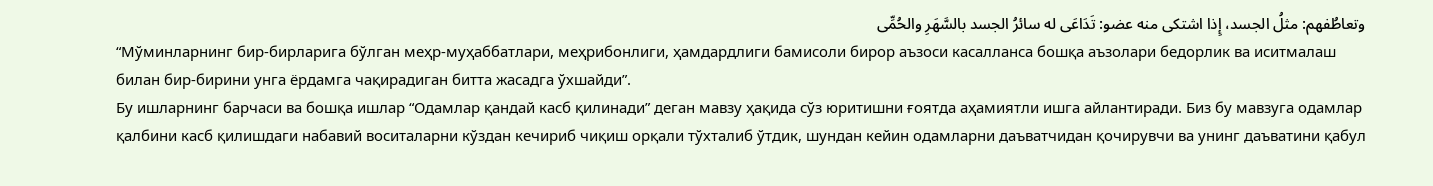وتعاطُفهم: مثلُ الجسد، إِذا اشتكى منه عضو: تَدَاعَى له سائرُ الجسد بالسَّهَرِ والحُمِّى
“Мўминларнинг бир-бирларига бўлган меҳр-муҳаббатлари, меҳрибонлиги, ҳамдардлиги бамисоли бирор аъзоси касалланса бошқа аъзолари бедорлик ва иситмалаш билан бир-бирини унга ёрдамга чақирадиган битта жасадга ўхшайди”.
Бу ишларнинг барчаси ва бошқа ишлар “Одамлар қандай касб қилинади” деган мавзу ҳақида сўз юритишни ғоятда аҳамиятли ишга айлантиради. Биз бу мавзуга одамлар қалбини касб қилишдаги набавий воситаларни кўздан кечириб чиқиш орқали тўхталиб ўтдик, шундан кейин одамларни даъватчидан қочирувчи ва унинг даъватини қабул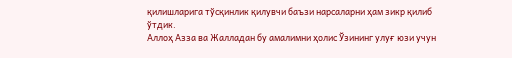қилишларига тўсқинлик қилувчи баъзи нарсаларни ҳам зикр қилиб ўтдик.
Аллоҳ Азза ва Жалладан бу амалимни ҳолис Ўзининг улуғ юзи учун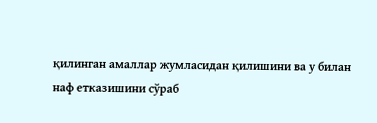қилинган амаллар жумласидан қилишини ва у билан наф етказишини сўраб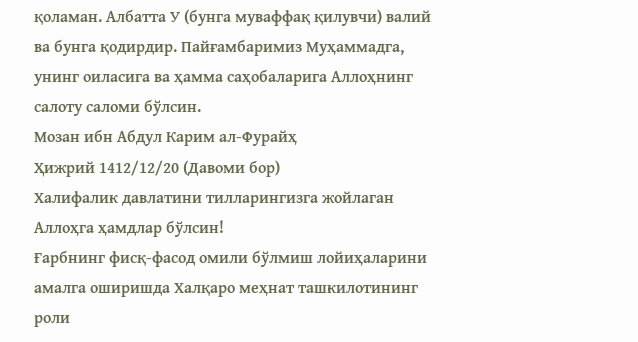қоламан. Албатта У (бунга муваффақ қилувчи) валий ва бунга қодирдир. Пайғамбаримиз Муҳаммадга, унинг оиласига ва ҳамма саҳобаларига Аллоҳнинг салоту саломи бўлсин.
Мозан ибн Абдул Карим ал-Фурайҳ
Ҳижрий 1412/12/20 (Давоми бор)
Халифалик давлатини тилларингизга жойлаган Аллоҳга ҳамдлар бўлсин!
Ғарбнинг фисқ-фасод омили бўлмиш лойиҳаларини амалга оширишда Халқаро меҳнат ташкилотининг роли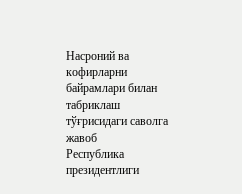Насроний ва кофирларни байрамлари билан табриклаш тўғрисидаги саволга жавоб
Республика президентлиги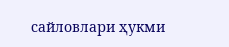сайловлари ҳукми